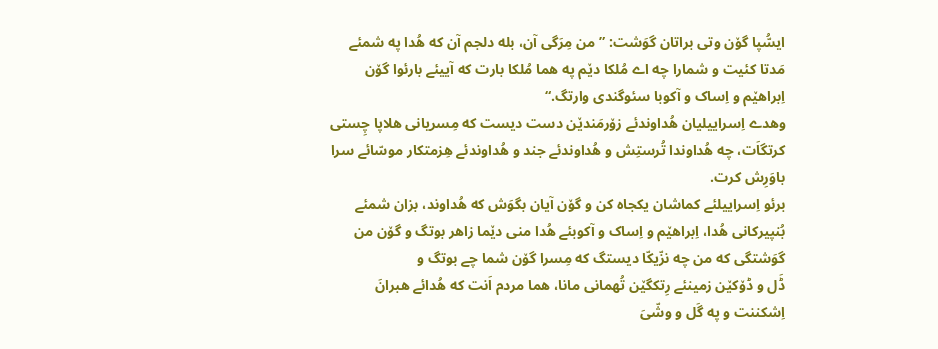ایسُّپا گۆن وتی براتان گوَشت: ”من مِرَگی آن، بله دلجم آن که هُدا په شمئے مَدتا کئیت و شمارا چه اے مُلکا دێم په هما مُلکا بارت که آییئے بارئوا گۆن اِبراهێم و اِساک و آکوبا سئوگندی وارتگ.“
وهدے اِسراییلیان هُداوندئے زۆرمَندێن دست دیست که مِسریانی هلاپا چِستی کرتگاَت، چه هُداوندا تُرستِش و هُداوندئے جند و هُداوندئے هِزمتکار موسّائے سرا باوَرِش کرت.
برئو اِسراییلئے کماشان یکجاه کن و گۆن آیان بگوَش که هُداوند، بزان شمئے بُنپیرکانی هُدا، اِبراهێم و اِساک و آکوبئے هُدا منی دێما زاهر بوتگ و گۆن من گوَشتگی که من چه نزّیکّا دیستگ که مِسرا گۆن شما چے بوتگ و
ڈَل و ڈۆکێن زمینئے رِتکگێن تُهمانی مانا، هما مردم اَنت که هُدائے هبرانَ اِشکننت و په گَل و وشّیَ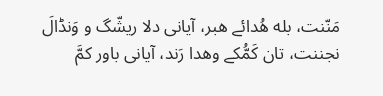مَنّنت، بله هُدائے هبر، آیانی دلا ریشّگ و وَنڈالَ نجننت، تان کَمُّکے وهدا رَند، آیانی باور کمَّ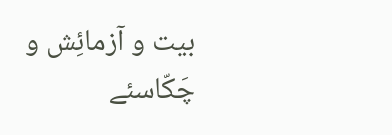بیت و آزمائِش و چَکّاسئے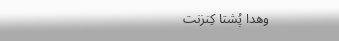وهدا پُشتا کِنزنت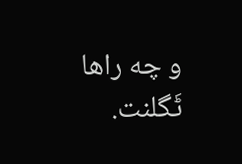و چه راها ٹَگلنت.